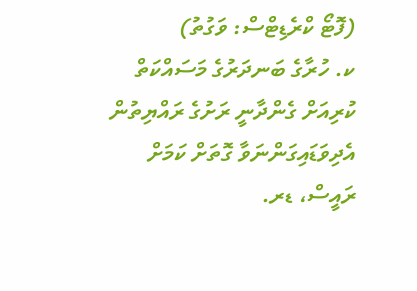(ފޮޓޯ ކްރެޑިޓްސް: ވަގުތު)
ކ. ހުރާގެ ބަނދަރުގެ މަސައްކަތް ކުރިއަށް ގެންދާނީ ރަށުގެ ރައްޔިތުން އެދިވަޑައިގަންނަވާ ގޮތަށް ކަމަށް ރައީސް، ޑރ.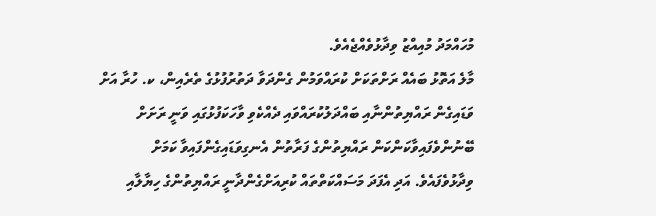މުހައްމަދު މުއިއްޒު ވިދާޅުވެއްޖެއެވެ.
މާލެ އަތޮޅު ބައެއް ރަށްތަކަށް ކުރައްވަމުން ގެންދަވާ ދަތުރުފުޅުގެ ތެރެއިން، ކ. ހުރާ އަށް ވަޑައިގެން ރައްޔިތުންނާއި ބައްދަލުކުރައްވައި ދެއްކެވި ވާހަކަފުޅުގައި ވަނީ ރަށަށް ބޭނުންވެފައިވާކަންކަން ރައްޔިތުންގެ ފަރާތުން އެނގިވަޑައިގެންފައިވާ ކަމަށް ވިދާޅުވެފައެވެ. އަދި އެފަދަ މަސައްކަތްތައް ކުރިއަށްގެންދާނީ ރައްޔިތުންގެ ހިޔާލާއި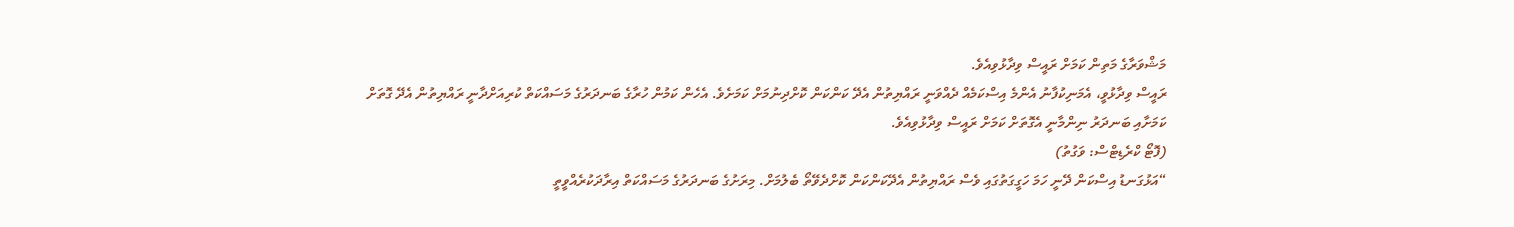މަޝްވަރާގެ މަތިން ކަމަށް ރައީސް ވިދާޅުވިއެވެ.
ރައީސް ވިދާޅުވީ، އެމަނިކުފާނު އެންމެ އިސްކަމެއް ދެއްވަނީ ރައްޔިތުން އެދޭ ކަންކަން ކޮށްދިނުމަށް ކަމަށެވެ. އެހެން ކަމުން ހުރާގެ ބަނދަރުގެ މަސައްކަތް ކުރިއަށްދާނީ ރައްޔިތުން އެދޭ ގޮތަށް ކަމަށާއި ބަނދަރު ނިންމާނީ އެގޮތަށް ކަމަށް ރައީސް ވިދާޅުވިއެވެ.
(ފޮޓޯ ކްރެޑިޓްސް: ވަގުތު)
“އަޅުގަނޑު އިސްކަން ދޭނީ ހަމަ ހަގީގަތުގައި ވެސް ރައްޔިތުން އެދޭކަންކަން ކޮށްދެވޭތޯ ބެލުމަށް. މިރަށުގެ ބަނދަރުގެ މަސައްކަތް އިރާދަކުރެއްވީތީ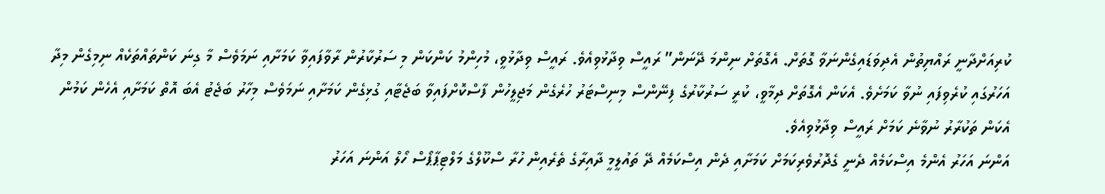ކުރިއަށްދާނީ ރައްޔިތުން އެދިވަޑައިގެންނަވާ ގޮތަށް. އެގޮތަށް ނިންމަ ދޭނަން” ރައީސް ވިދާޅުވިއެވެ. ރައީސް ވިދާޅުވީ، މުހިންމު ކަންކަން މި ސަރުކާރުން ރާވާފައިވާ ކަމަށާއި ނަމަވެސް މާ ގިނަ ކަންތައްތަކެއް ނިމިގެން މިދާ އަހަރުގައި ކުރެވިފައި ނުވާ ކަމަށެވެ. އެކަން އެގޮތަށް ދިމާވީ، ކުރީ ސަރުކާރުގެ ފިނޭންސް މިނިސްޓަރު ހުރެގެން މަޖިލީހުން ފާސްކޮށްފައިވާ ބަޖެޓާއި ގުޅިގެން ކަމަށާއި ނަމަވެސް މިހާރު ބަޖެޓު އެބަ އޮތް ކަމަށާއި އެހެން ކަމުން އެކަން ތަކުރާރު ނުވާނެ ކަމަށް ރައީސް ވިދާޅުވިއެވެ.
އަންނަ އަހަރު އެންމެ އިސްކަމެއް ދެނީ ގެދޮރުވެރިކަމަށް ކަމަށާއި ދެން އިސްކަމެއް ދޭ ތައުލީމީ ދާއިރާގެ ތެރެއިން ހުރާ ސްކޫލްގެ މަލްޓިޕާޕޯސް ހޯލް އަންނަ އަހަރު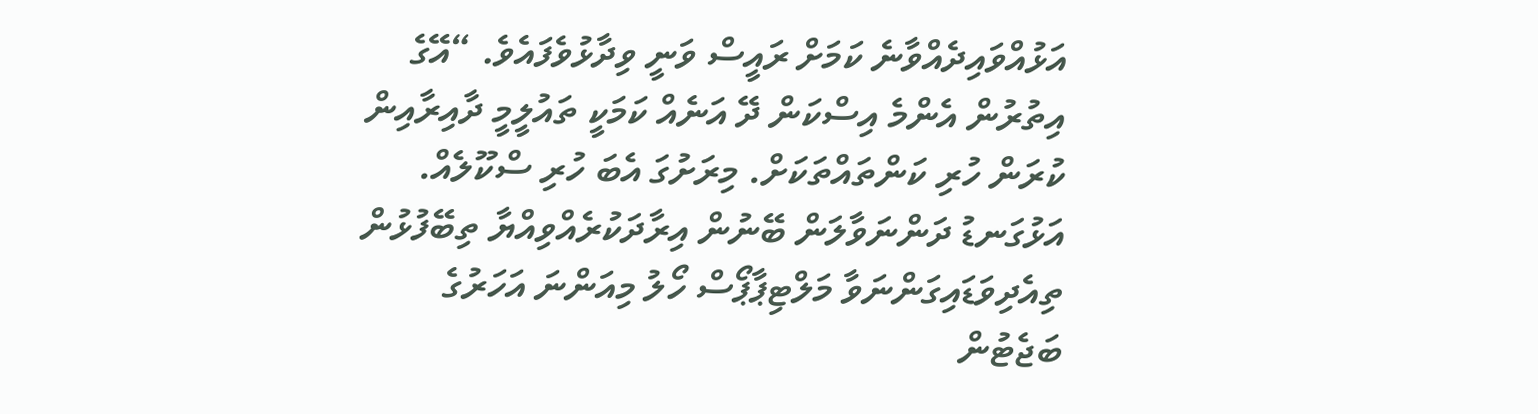އަޅުއްވައިދެއްވާނެ ކަމަށް ރައީސް ވަނީ ވިދާޅުވެފައެވެ. “އޭގެ އިތުރުން އެންމެ އިސްކަން ދޭ އަނެއް ކަމަކީ ތައުލީމީ ދާއިރާއިން ކުރަން ހުރި ކަންތައްތަކަށް. މިރަށުގަ އެބަ ހުރި ސްކޫލެއް. އަޅުގަނޑު ދަންނަވާލަން ބޭނުން އިރާދަކުރެއްވިއްޔާ ތިބޭފުޅުން ތިއެދިވަޑައިގަންނަވާ މަލްޓިޕާޕޯސް ހޯލު މިއަންނަ އަހަރުގެ ބަޖެޓުން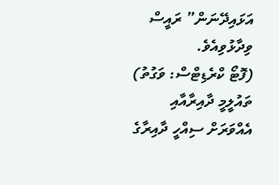އަޅައިދޭނަން” ރައީސް ވިދާޅުވިއެވެ.
(ފޮޓޯ ކްރެޑިޓްސް: ވަގުތު)
ތައުލީމީ ދާއިރާއާއި އެއްވަރަށް ސިއްހީ ދާއިރާގެ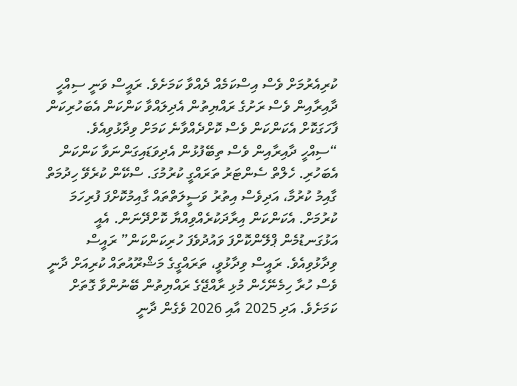ކުރިއެރުމަށް ވެސް އިސްކަމެއް ދެއްވާ ކަމަށެވެ. ރައީސް ވަނީ ސިއްހީ ދާއިރާއިން ވެސް ރަށުގެ ރައްޔިތުން އެދިލައްވާ ކަންކަން އެބަހުރިކަން ފާހަގަކޮށް އެކަންކަން ވެސް ކޮށްދެއްވާނެ ކަމަށް ވިދާޅުވިއެވެ.
“ސިއްހީ ދާއިރާއިން ވެސް ތިބޭފުޅުން އެދިވަޑައިގަންނަވާ ކަންކަން އެބަހުރި. ހެލްތް ސެންޓަރު ތަރައްގީ ކުރުމުގަ. ސްކޭން ކުރެވޭ ހިދުމަތް ގާއިމު ކުރުމާ، އަދިވެސް އިތުރު ވަސީލަތްތައް ގާއިމުކޮށްފަ ފުރިހަމަ ކުރުމަށް. އެކަންކަން އިރާދަކުރެއްވިއްޔާ ކޮށްދޭނަން. އެއީ އަޅުގަނޑުމެން ޕްލޭންކޮށްފަ ވައުދުވެފަ ހުރިކަންކަން” ރައީސް ވިދާޅުވިއެވެ. ރައީސް ވިދާޅުވީ، ތަރައްގީގެ މަޝްރޫއުތައް ކުރިއަށް ދާނީ ވެސް ހުރާ ހިމެނޭހެން މުޅި ރާއްޖޭގެ ރައްޔިތުން ބޭނުންވާ ގޮތަށް ކަމަށެވެ. އަދި 2025 އާއި 2026 ވެގެން ދާނީ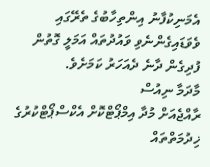އެމަނިކުފާނު އިންތިހާބުގެ ތެރޭގައި ވެވަޑައިގެންނެވި ވައުދުތައް އަމަލީ ގޮތުން ފުދިގެން ދާނެ ދެއަހަރު ކަމަށެވެ.
މާދަމާ ނިއުސް
ރާއްޖެއަށް މުދާ އިމްޕޯޓްކޮށް އެކްސްޕޯޓްކުރުގެ ޚިދުމަތްތައް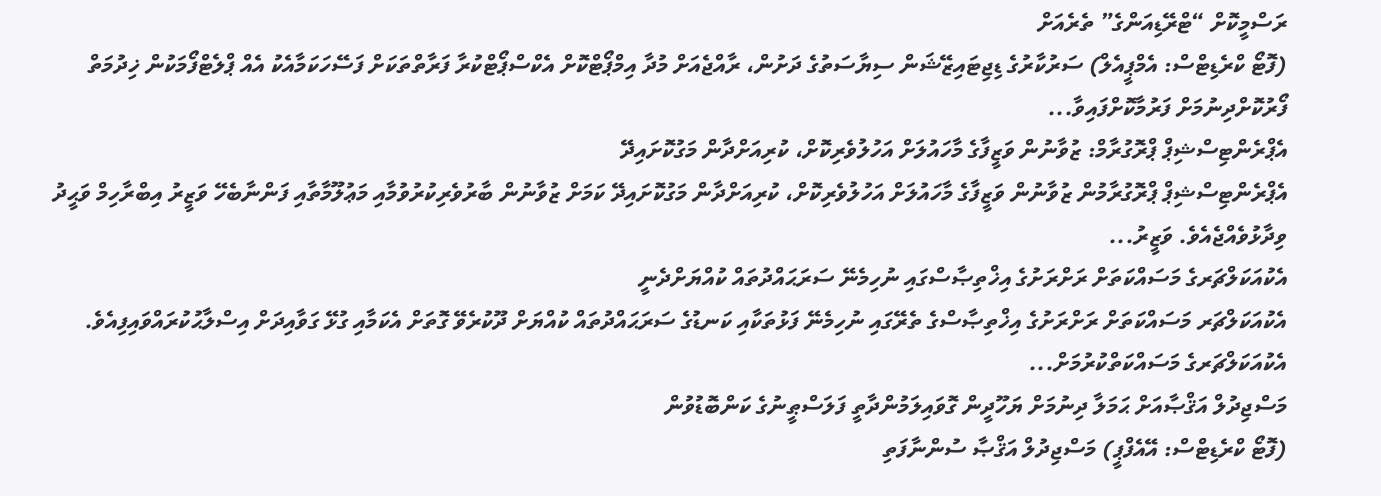ރަސްމީކޮށް “ޓްރޭޑިއަންގެ” ތެރެއަށް
(ފޮޓޯ ކްރެޑިޓްސް: އެމްޕީއެލް) ސަރުކާރުގެ ޑިޖިޓައިޒޭޝަން ސިޔާސަތުގެ ދަށުން، ރާއްޖެއަށް މުދާ އިމްޕޯޓްކޮށް އެކްސްޕޯޓްކުރާ ފަރާތްތަކަށް ފަސޭހަކަމާއެކު އެއް ޕްލެޓްފޯމަކުން ޚިދުމަތް ފޯރުކޮށްދިނުމަށް ފަރުމާކޮށްފައިވާ...
އެޕްރެންޓިސްޝިޕް ޕްރޮގުރާމް: ޒުވާނުން ވަޒީފާގެ މާހައުލަށް އަހުލުވެރިކޮށް، ކުރިއަށްދާން މަގުކޮށައިދޭ
އެޕްރެންޓިސްޝިޕް ޕްރޮގުރާމުން ޒުވާނުން ވަޒީފާގެ މާހައުލަށް އަހުލުވެރިކޮށް، ކުރިއަށްދާން މަގުކޮށައިދޭ ކަމަށް ޒުވާނުން ބާރުވެރިކުރުވުމާއި މަޢުލޫމާތާއި ފަންނާބެހޭ ވަޒީރު އިބްރާހިމް ވަޙީދު ވިދާޅުވެއްޖެއެވެ. ވަޒީރު...
އެކުއަކަލްޗަރގެ މަސައްކަތަށް ރަށްރަށުގެ އިޚްތިޞާސްގައި ނުހިމެނޭ ސަރަޙައްދުތައް ކުއްޔަށްދެނީ
އެކުއަކަލްޗަރ މަސައްކަތަށް ރަށްރަށުގެ އިޚްތިޞާސްގެ ތެރޭގައި ނުހިމެނޭ ފަޅުތަކާއި ކަނޑުގެ ސަރަޙައްދުތައް ކުއްޔަށް ދޫކުރެވޭ ގޮތަށް އެކަމާއި ގުޅޭ ގަވާއިދަށް އިސްލާޙުކުރައްވައިފިއެވެ. އެކުއަކަލްޗަރގެ މަސައްކަތްކުރުމަށް...
މަސްޖިދުލް އަޤްޞާއަށް ޙަމަލާ ދިނުމަށް ޔަހޫދީން ގޮވައިލަމުންދާތީ ފަލަސްޠީނުގެ ކަންބޮޑުވުން
(ފޮޓޯ ކްރެޑިޓްސް: އޭއެފްޕީ) މަސްޖިދުލް އަޤްޞާ ސުންނާފަތި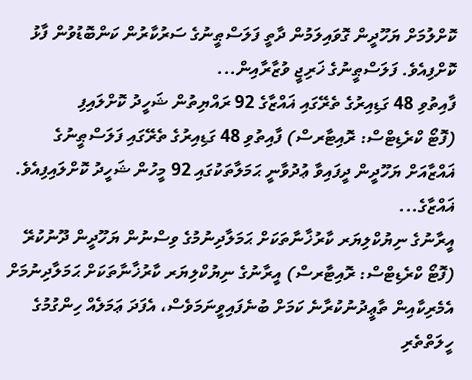ކޮށްލުމަށް ޔަހޫދީން ގޮވައިލަމުން ދާތީ ފަލަސްޠީނުގެ ސަރުކާރުން ކަންބޮޑުވުން ފާޅު ކޮށްފިއެވެ. ފަލަސްޠީނުގެ ޚަރިޖީ ވުޒާރާއިން...
ފާއިތުވި 48 ގަޑިއިރުގެ ތެރޭގައި ޣައްޒާގެ 92 ރައްޔިތުން ޝަހީދު ކޮށްލައިފި
(ފޮޓޯ ކްރެޑިޓްސް: ރޮއިޓާރސް) ފާއިތުވި 48 ގަޑިއިރުގެ ތެރޭގައި ފަލަސްޠީނުގެ ޣައްޒާއަށް ޔަހޫދީން ދީފައިވާ ޢުދުވާނީ ޙަމަލާތަކުގައި 92 މީހުން ޝަހީދު ކޮށްލައިފިއެވެ. ޣައްޒާގެ...
އީރާނުގެ ނިޔުކްލިޔަރ ކާރުޚާނާތަކަށް ޙަމަލާދިނުމުގެ ވިސްނުން ޔަހޫދީން ދޫނުކުރޭ
(ފޮޓޯ ކްރެޑިޓްސް: ރޮއިޓާރސް) އީރާނުގެ ނިޔުކްލިޔަރ ކާރުޚާނާތަކަށް ޙަމަލާދިނުމަށް އެމެރިކާއިން ތާޢީދުނުކުރާނެ ކަމަށް ބުނެފައިވީނަމަވެސް، އެފަދަ ޢަމަލެއް ހިންގުމުގެ ހީލަތްތެރި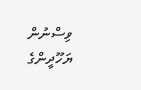ވިސްނުން ޔަހޫދީންގެ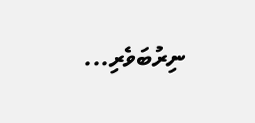ނިރުބަވެރި...